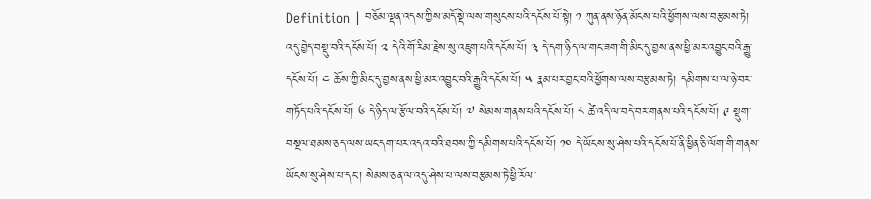Definition | བཅོམ་ལྡན་འདས་ཀྱིས་མདོ་སྡེ་ལས་གསུངས་པའི་དངོས་པོ་སྟེ། ༡ ཀུན་ནས་ཉོན་མོངས་པའི་ཕྱོགས་ལས་བརྩམས་ཏེ། འདུ་བྱེད་བསྡུ་བའི་དངོས་པོ། ༢ དེའི་གོ་རིམ་རྗེས་སུ་འཇུག་པའི་དངོས་པོ། ༣ དེ་དག་ཉིད་ལ་གང་ཟག་གི་མིང་དུ་བྱས་ནས་ཕྱི་མར་འབྱུང་བའི་རྒྱུ་དངོས་པོ། ༤ ཆོས་ཀྱི་མིང་དུ་བྱས་ནས་ཕྱི་མར་འབྱུང་བའི་རྒྱུའི་དངོས་པོ། ༥ རྣམ་པར་བྱང་བའི་ཕྱོགས་ལས་བརྩམས་ཏེ། དམིགས་པ་ལ་ཉེ་བར་གཏོད་པའི་དངོས་པོ། ༦ དེ་ཉིད་ལ་རྩོལ་བའི་དངོས་པོ། ༧ སེམས་གནས་པའི་དངོས་པོ། ༨ ཚེ་འདི་ལ་བདེ་བར་གནས་པའི་དངོས་པོ། ༩ སྡུག་བསྔལ་ཐམས་ཅད་ལས་ཡང་དག་པར་འདའ་བའི་ཐབས་ཀྱི་དམིགས་པའི་དངོས་པོ། ༡༠ དེ་ཡོངས་སུ་ཤེས་པའི་དངོས་པོ་ནི་ཕྱིན་ཅི་ལོག་གི་གནས་ཡོངས་སུ་ཤེས་པ་དང་། སེམས་ཅན་ལ་འདུ་ཤེས་པ་ལས་བརྩམས་ཏེ་ཕྱི་རོལ་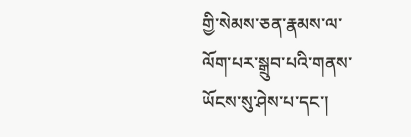གྱི་སེམས་ཅན་རྣམས་ལ་ལོག་པར་སྒྲུབ་པའི་གནས་ཡོངས་སུ་ཤེས་པ་དང་།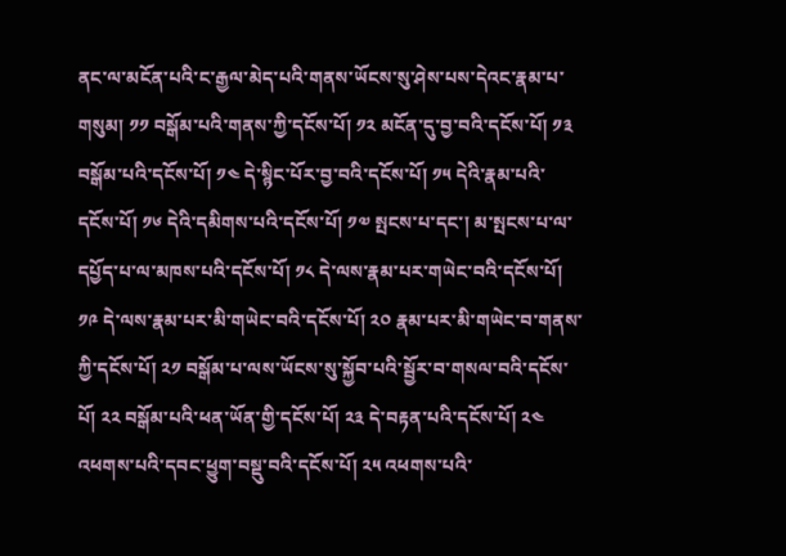ནང་ལ་མངོན་པའི་ང་རྒྱལ་མེད་པའི་གནས་ཡོངས་སུ་ཤེས་པས་དེའང་རྣམ་པ་གསུམ། ༡༡ བསྒོམ་པའི་གནས་ཀྱི་དངོས་པོ། ༡༢ མངོན་དུ་བྱ་བའི་དངོས་པོ། ༡༣ བསྒོམ་པའི་དངོས་པོ། ༡༤ དེ་སྙིང་པོར་བྱ་བའི་དངོས་པོ། ༡༥ དེའི་རྣམ་པའི་དངོས་པོ། ༡༦ དེའི་དམིགས་པའི་དངོས་པོ། ༡༧ སྤངས་པ་དང་། མ་སྤངས་པ་ལ་དཔྱོད་པ་ལ་མཁས་པའི་དངོས་པོ། ༡༨ དེ་ལས་རྣམ་པར་གཡེང་བའི་དངོས་པོ། ༡༩ དེ་ལས་རྣམ་པར་མི་གཡེང་བའི་དངོས་པོ། ༢༠ རྣམ་པར་མི་གཡེང་བ་གནས་ཀྱི་དངོས་པོ། ༢༡ བསྒོམ་པ་ལས་ཡོངས་སུ་སྐྱོབ་པའི་སྦྱོར་བ་གསལ་བའི་དངོས་པོ། ༢༢ བསྒོམ་པའི་ཕན་ཡོན་གྱི་དངོས་པོ། ༢༣ དེ་བརྟན་པའི་དངོས་པོ། ༢༤ འཕགས་པའི་དབང་ཕྱུག་བསྡུ་བའི་དངོས་པོ། ༢༥ འཕགས་པའི་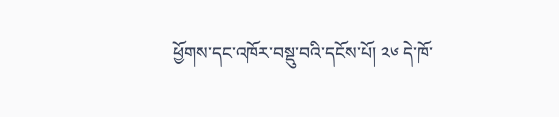ཕྱོགས་དང་འཁོར་བསྡུ་བའི་དངོས་པོ། ༢༦ དེ་ཁོ་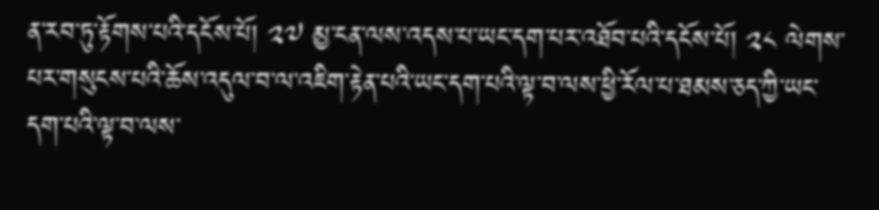ན་རབ་ཏུ་རྟོགས་པའི་དངོས་པོ། ༢༧ མྱ་ངན་ལས་འདས་པ་ཡང་དག་པར་འཐོབ་པའི་དངོས་པོ། ༢༨ ལེགས་པར་གསུངས་པའི་ཆོས་འདུལ་བ་ལ་འཇིག་རྟེན་པའི་ཡང་དག་པའི་ལྟ་བ་ལས་ཕྱི་རོལ་པ་ཐམས་ཅད་ཀྱི་ཡང་དག་པའི་ལྟ་བ་ལས་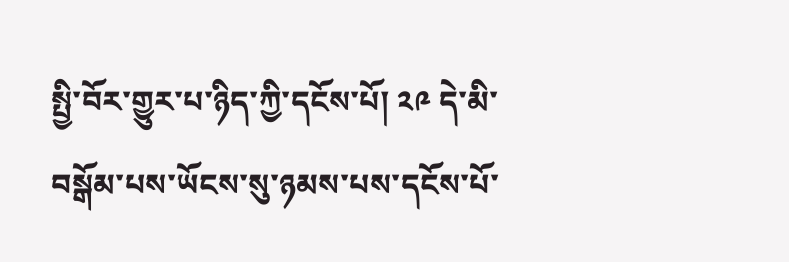སྤྱི་བོར་གྱུར་པ་ཉིད་ཀྱི་དངོས་པོ། ༢༩ དེ་མི་བསྒོམ་པས་ཡོངས་སུ་ཉམས་པས་དངོས་པོ་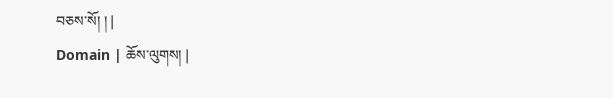བཅས་སོ། ། |
Domain | ཆོས་ལུགས། |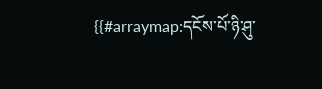{{#arraymap:དངོས་པོ་ཉི་ཤུ་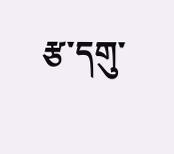རྩ་དགུ་